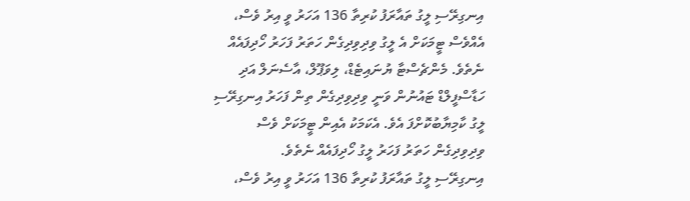އިނގިރޭސި ލީގު ތައާރަފު ކުރިތާ 136 އަހަރު ވީ އިރު ވެސް، އެއްވެސް ޓީމަކަށް އެ ލީގު ވިދިވިދިގެން ހަތަރު ފަހަރު ހޯދިފައެއް ނެތެވެ. މެންޗެސްޓާ ޔުނައިޓެޑް، ލިވަޕޫލް، އާސެނަލް އަދި ހަޑާސްފީލްޑް ޓައުނުން ވަނީ ވިދިވިދިގެން ތިން ފަހަރު އިނގިރޭސި ލީގު ކާމިޔާބުކޮށްފަ އެވެ. އެކަމަކު އެއިން ޓީމަކަށް ވެސް ވިދިވިދިގެން ހަތަރު ފަހަރު ލީގު ހޯދިފައެއް ނެތެވެ.
އިނގިރޭސި ލީގު ތައާރަފު ކުރިތާ 136 އަހަރު ވީ އިރު ވެސް،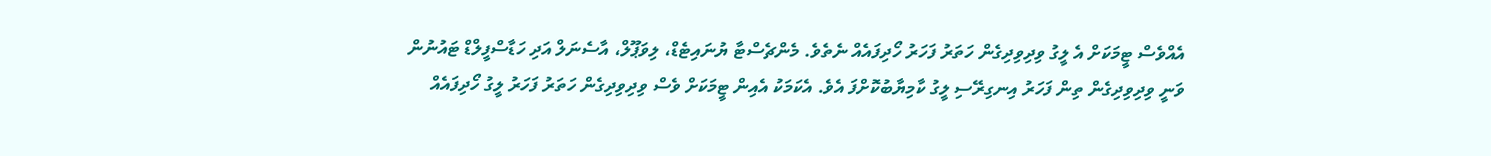އެއްވެސް ޓީމަކަށް އެ ލީގު ވިދިވިދިގެން ހަތަރު ފަހަރު ހޯދިފައެއް ނެތެވެ. މެންޗެސްޓާ ޔުނައިޓެޑް، ލިވަޕޫލް، އާސެނަލް އަދި ހަޑާސްފީލްޑް ޓައުނުން ވަނީ ވިދިވިދިގެން ތިން ފަހަރު އިނގިރޭސި ލީގު ކާމިޔާބުކޮށްފަ އެވެ. އެކަމަކު އެއިން ޓީމަކަށް ވެސް ވިދިވިދިގެން ހަތަރު ފަހަރު ލީގު ހޯދިފައެއް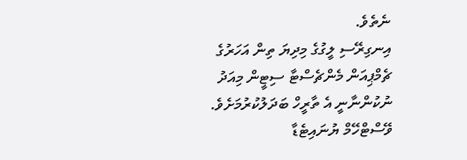ނެތެވެ.
އިނގިރޭސި ލީގުގެ މިދިޔަ ތިން އަހަރުގެ ޗެމްޕިއަން މެންޗެސްޓާ ސިޓީން މިއަދު ނުކުންނާނީ އެ ތާރީހް ބަދަލުކުރުމަށެވެ. ވޭސްޓްހޭމް ޔުނައިޓެޑާ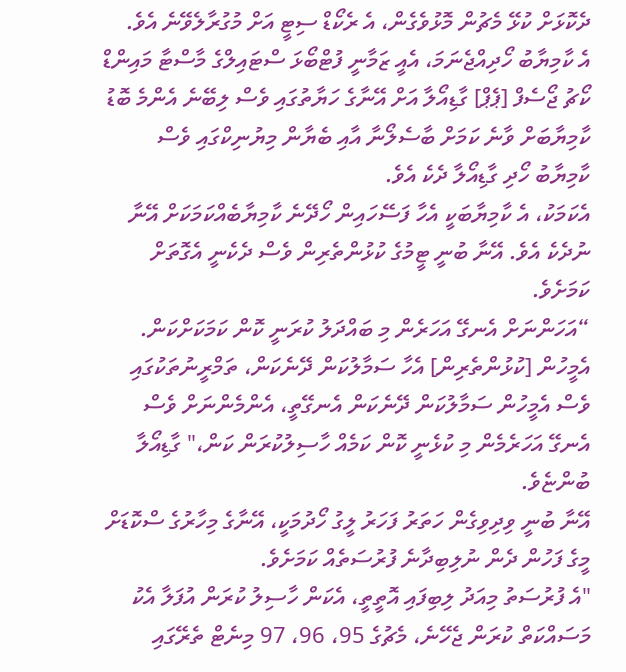ދެކޮޅަށް ކުޅޭ މެޗުން މޮޅުވެގެން، އެ ރެކޯޑް ސިޓީ އަށް މުގުރާލެވޭނެ އެވެ.
އެ ކާމިޔާބު ހޯދިއްޖެނަމަ، އެއީ ޒަމާނީ ފުޓްބޯޅަ ސްޓައިލްގެ މާސްޓާ މައިންޑް ކޯޗު ޖޯސެފް [ޕެޕް] ގާޑިއޯލާ އަށް އޭނާގެ ހަޔާތުގައި ވެސް ލިބޭނެ އެންމެ ބޮޑު ކާމިޔާބަށް ވާނެ ކަމަށް ބާސެލޯނާ އާއި ބެޔާން މިޔުނިކްގައި ވެސް ކާމިޔާބު ހޯދި ގާޑިއޯލާ ދެކެ އެވެ.
އެކަމަކު، އެ ކާމިޔާބަކީ އެހާ ފަސޭހައިން ހޯދޭނެ ކާމިޔާބެއްކަމަކަށް އޭނާ ނުދެކެ އެވެ. އޭނާ ބުނީ ޓީމުގެ ކުޅުންތެރިން ވެސް ދެކެނީ އެގޮތަށް ކަމަށެވެ.
“އަހަންނަށް އެނގޭ އަހަރެން މި ބައްދަލު ކުރަނީ ކޮން ކަމަކަށްކަން. އެމީހުން [ކުޅުންތެރިން] އެހާ ސަމާލުކަން ދޭނެކަން، ތަމްރީނުތަކުގައި ވެސް އެމީހުން ސަމާލުކަން ދޭނެކަން އެނގޭތީ، އެންމެންނަށް ވެސް އެނގޭ އަހަރެމެން މި ކުޅެނީ ކޮން ކަމެއް ހާސިލުކުރަން ކަން،" ގާޑިއޯލާ ބުންޏެވެ.
އޭނާ ބުނީ ވިދިވިގެން ހަތަރު ފަހަރު ލީގު ހޯދުމަކީ، އޭނާގެ މިހާރުގެ ސްކޮޑަށް މީގެ ފަހުން ދެން ނުލިބިދާނެ ފުރުސަތެއް ކަމަށެވެ.
"އެ ފުރުސަތު މިއަދު ލިބިފައި އޮތީތީ، އެކަން ހާސިލު ކުރަން އުފަލާ އެކު މަސައްކަތް ކުރަން ޖެހޭނެ، މެޗުގެ 95، 96، 97 މިނެޓް ތެރޭގައި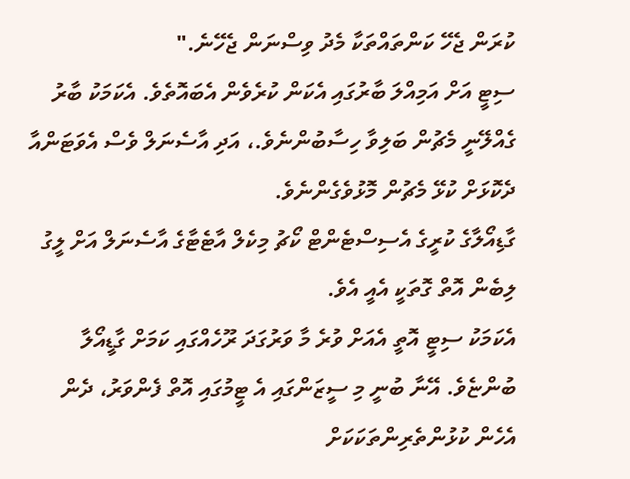ކުރަން ޖެހޭ ކަންތައްތަކާ މެދު ވިސްނަން ޖެހޭނެ."
ސިޓީ އަށް އަމިއްލަ ބާރުގައި އެކަން ކުރެވެން އެބައޮތެވެ. އެކަމަކު ބާރު ގެއްލޭނީ މެޗުން ބަލިވާ ހިސާބުންނެވެ.، އަދި އާސެނަލް ވެސް އެވަޓަންއާ ދެކޮޅަށް ކުޅޭ މެޗުން މޮޅުވެގެންނެވެ.
ގާޑިއޯލާގެ ކުރީގެ އެސިސްޓެންޓް ކޯޗު މިކެލް އާޓެޓާގެ އާސެނަލް އަށް ލީގު ލިބެން އޮތް ގޮތަކީ އެއީ އެވެ.
އެކަމަކު ސިޓީ އޮތީ އެއަށް ވުރެ މާ ވަރުގަދަ ރޫހެއްގައި ކަމަށް ގާޑީއޯލާ ބުންޏެވެ. އޭނާ ބުނީ މި ސީޒަންގައި އެ ޓީމުގައި އޮތް ފެންވަރު، ދެން އެހެން ކުޅުންތެރިންތަކަކަށް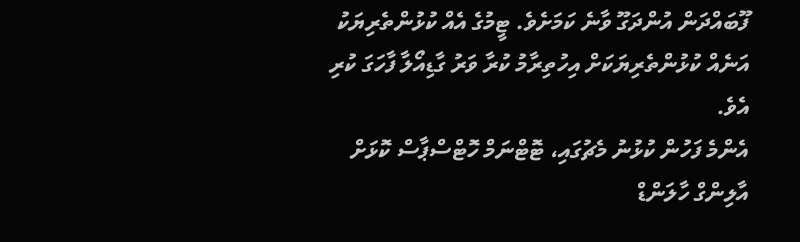ފޫބައްދަން އުންދަގޫ ވާނެ ކަމަށެވެ. ޓީމުގެ އެއް ކުޅުންތެރިޔަކު އަނެއް ކުޅުންތެރިޔަކަށް އިހުތިރާމު ކުރާ ވަރު ގާޑިއޯލާ ފާހަގަ ކުރި އެވެ.
އެންމެ ފަހުން ކުޅުނު މެޗުގައި، ޓޮޓްނަމް ހޮޓްސްޕާސް ކޮޅަށް އާލިންގް ހާލަންޑް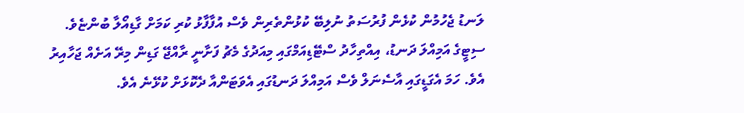ލަނޑު ޖެހުމުން ކުޅެން ފުރުސަތު ނުލިބޭ ކުޅުންތެރިން ވެސް އުފާފާޅު ކުރި ކަމަށް ގާޑިއޯލާ ބުންޏެވެ.
ސިޓީގެ އަމިއްލަ ދަނޑު، އިއްތިހާދު ސްޓޭޑިއަމްގައި މިއަދުގެ މެޗު ފަށާނީ ރާއްޖޭ ގަޑިން މިރޭ އަށެއް ޖަހާއިރު އެވެ. ހަމަ އެގަޑީގައި އާސެނަލް ވެސް އަމިއްލަ ދަނޑުގައި އެވަޓަންއާ ދެކޮޅަށް ކުޅޭނެ އެވެ.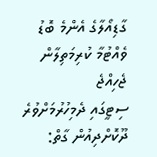ގާޑިއޯލާގެ އެންމެ ބޮޑު ވެއްޓުމާ ކުރިމަތިލާން ޖެހިއްޖެ
ސިޓީގައި ދެމިހުރުމަށްވުރެ ދޫކޮށްދިއުން ގާތް: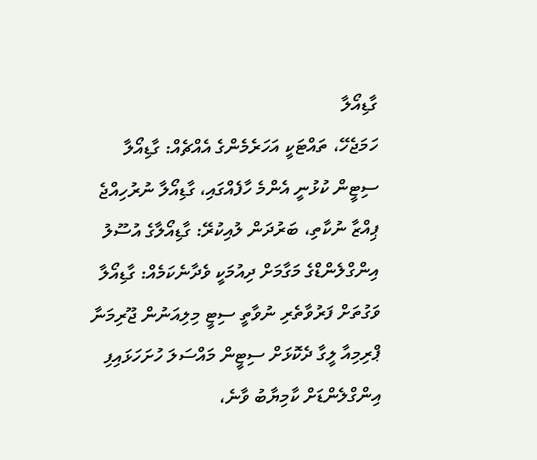ގާޑިއޯލާ
ހަމަޖެހޭ، ތައްޓަކީ އަހަރެމެންގެ އެއްޗެއް: ގާޑިއޯލާ
ސިޓީން ކުޅުނީ އެންމެ ހާފެއްގައި، ގާޑިއޯލާ ނުރުހިއްޖެ
ޕިއްޒާ ނުކާތި، ބަރުދަން ލުއިކުރޭ: ގާޑިއޯލާގެ އުސޫލު
އިންގްލެންޑްގެ މަގާމަށް ދިއުމަކީ ވެދާނެކަމެއް: ގާޑިއޯލާ
ވަގުތަށް ފަރުވާތެރި ނުވާތީ ސިޓީ މިލިއަނުން ޖޫރިމަނާ
ޕްރިމިއާ ލީގާ ދެކޮޅަށް ސިޓީން މައްސަލަ ހުށަހަޅައިފި
އިންގްލެންޑަށް ކާމިޔާބު ވާނެ،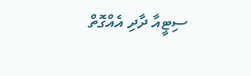ސިޓީއާ ދާދި އެއްގޮތް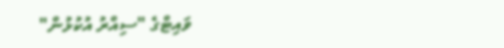ވައިޓްގެ "ސިއްރު އުކުޅުން"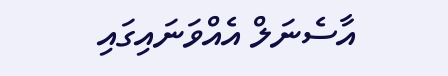އާސެނަލް އެއްވަނައިގައި